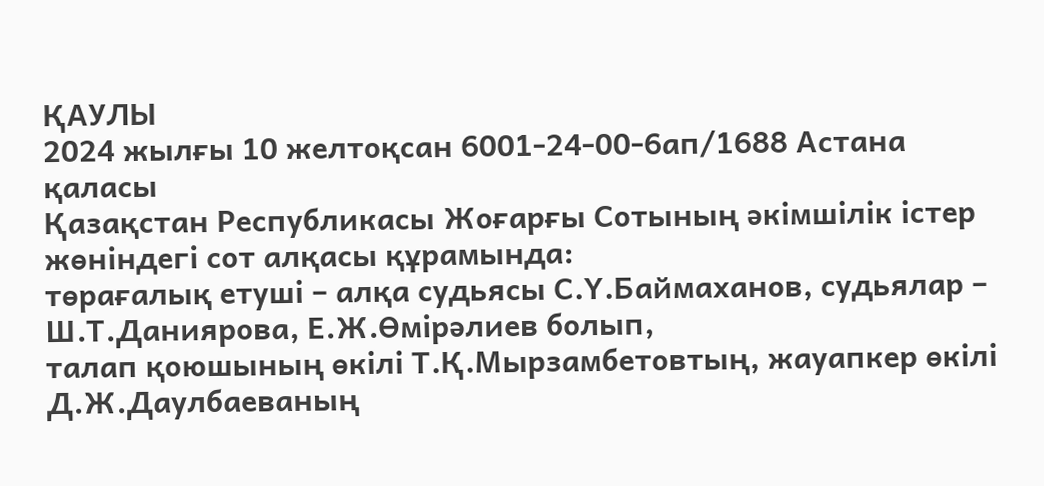ҚАУЛЫ
2024 жылғы 10 желтоқсан 6001-24-00-6ап/1688 Астана қаласы
Қазақстан Республикасы Жоғарғы Сотының әкімшілік істер жөніндегі сот алқасы құрамында:
төрағалық етуші – алқа судьясы С.Ү.Баймаханов, судьялар – Ш.Т.Даниярова, Е.Ж.Өмірәлиев болып,
талап қоюшының өкілі Т.Қ.Мырзамбетовтың, жауапкер өкілі Д.Ж.Даулбаеваның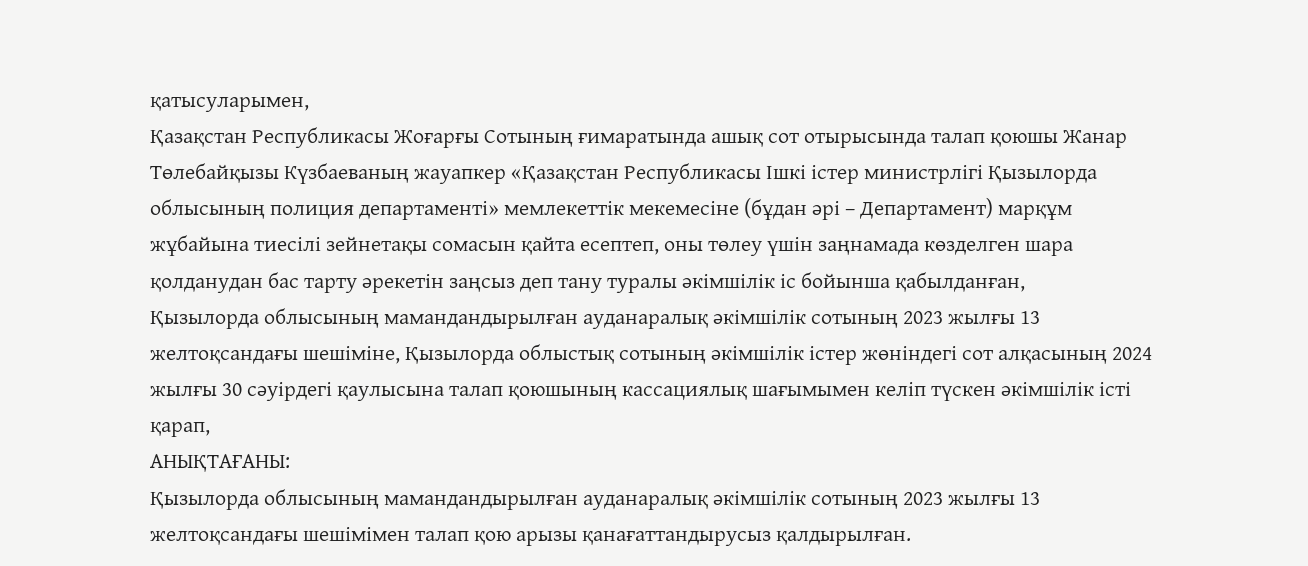қатысуларымен,
Қазақстан Республикасы Жоғарғы Сотының ғимаратында ашық сот отырысында талап қоюшы Жанар Төлебайқызы Күзбаеваның жауапкер «Қазақстан Республикасы Ішкі істер министрлігі Қызылорда облысының полиция департаменті» мемлекеттік мекемесіне (бұдан әрі – Департамент) марқұм жұбайына тиесілі зейнетақы сомасын қайта есептеп, оны төлеу үшін заңнамада көзделген шара қолданудан бас тарту әрекетін заңсыз деп тану туралы әкімшілік іс бойынша қабылданған,
Қызылорда облысының мамандандырылған ауданаралық әкімшілік сотының 2023 жылғы 13 желтоқсандағы шешіміне, Қызылорда облыстық сотының әкімшілік істер жөніндегі сот алқасының 2024 жылғы 30 сәуірдегі қаулысына талап қоюшының кассациялық шағымымен келіп түскен әкімшілік істі қарап,
АНЫҚТАҒАНЫ:
Қызылорда облысының мамандандырылған ауданаралық әкімшілік сотының 2023 жылғы 13 желтоқсандағы шешімімен талап қою арызы қанағаттандырусыз қалдырылған.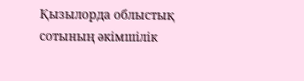Қызылорда облыстық сотының әкімшілік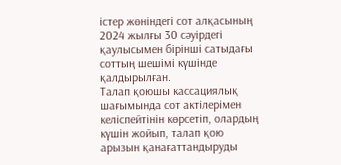істер жөніндегі сот алқасының 2024 жылғы 30 сәуірдегі қаулысымен бірінші сатыдағы соттың шешімі күшінде қалдырылған.
Талап қоюшы кассациялық шағымында сот актілерімен келіспейтінін көрсетіп, олардың күшін жойып, талап қою арызын қанағаттандыруды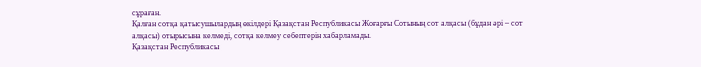сұраған.
Қалған сотқа қатысушылардың өкілдері Қазақстан Республикасы Жоғарғы Сотының сот алқасы (бұдан әрі – сот алқасы) отырысына келмеді, сотқа келмеу себептерін хабарламады.
Қазақстан Республикасы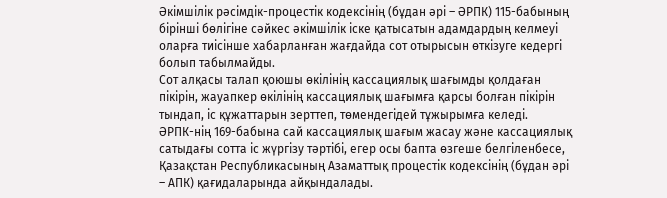Әкімшілік рәсімдік-процестік кодексінің (бұдан әрі – ӘРПК) 115-бабының бірінші бөлігіне сәйкес әкімшілік іске қатысатын адамдардың келмеуі оларға тиісінше хабарланған жағдайда сот отырысын өткізуге кедергі болып табылмайды.
Сот алқасы талап қоюшы өкілінің кассациялық шағымды қолдаған пікірін, жауапкер өкілінің кассациялық шағымға қарсы болған пікірін тындап, іс құжаттарын зерттеп, төмендегідей тұжырымға келеді.
ӘРПК-нің 169-бабына сай кассациялық шағым жасау және кассациялық сатыдағы сотта іс жүргізу тәртібі, егер осы бапта өзгеше белгіленбесе, Қазақстан Республикасының Азаматтық процестік кодексінің (бұдан әрі – АПК) қағидаларында айқындалады.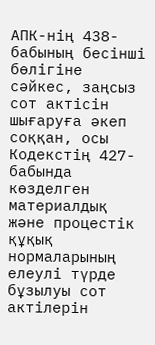АПК-нің 438-бабының бесінші бөлігіне сәйкес, заңсыз сот актiсiн шығаруға әкеп соққан, осы Кодекстің 427-бабында көзделген материалдық және процестік құқық нормаларының елеулi түрде бұзылуы сот актілерін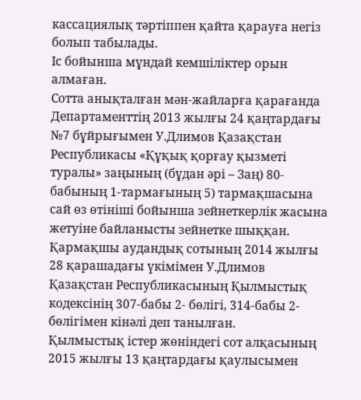кассациялық тәртіппен қайта қарауға негiз болып табылады.
Іс бойынша мұндай кемшіліктер орын алмаған.
Сотта анықталған мән-жайларға қарағанда Департаменттің 2013 жылғы 24 қаңтардағы №7 бұйрығымен У.Длимов Қазақстан Республикасы «Құқық қорғау қызметі туралы» заңының (бұдан әрі – Заң) 80-бабының 1-тармағының 5) тармақшасына сай өз өтініші бойынша зейнеткерлік жасына жетуіне байланысты зейнетке шыққан.
Қармақшы аудандық сотының 2014 жылғы 28 қарашадағы үкімімен У.Длимов Қазақстан Республикасының Қылмыстық кодексінің 307-бабы 2- бөлігі, 314-бабы 2-бөлігімен кінәлі деп танылған.
Қылмыстық істер жөніндегі сот алқасының 2015 жылғы 13 қаңтардағы қаулысымен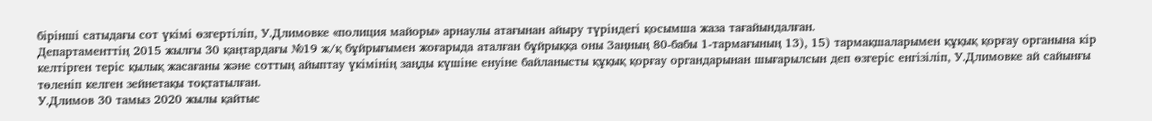бірінші сатыдағы сот үкімі өзгертіліп, У.Длимовке «полиция майоры» арнаулы атағынан айыру түріндегі қосымша жаза тағайындалған.
Департаменттің 2015 жылғы 30 қаңтардағы №19 ж/қ бұйрығымен жоғарыда аталған бұйрыққа оны Заңның 80-бабы 1-тармағының 13), 15) тармақшаларымен құқық қорғау органына кір келтірген теріс қылық жасағаны және соттың айыптау үкімінің заңды күшіне енуіне байланысты құқық қорғау органдарынан шығарылсын деп өзгеріс енгізіліп, У.Длимовке ай сайынғы төленіп келген зейнетақы тоқтатылған.
У.Длимов 30 тамыз 2020 жылы қайтыс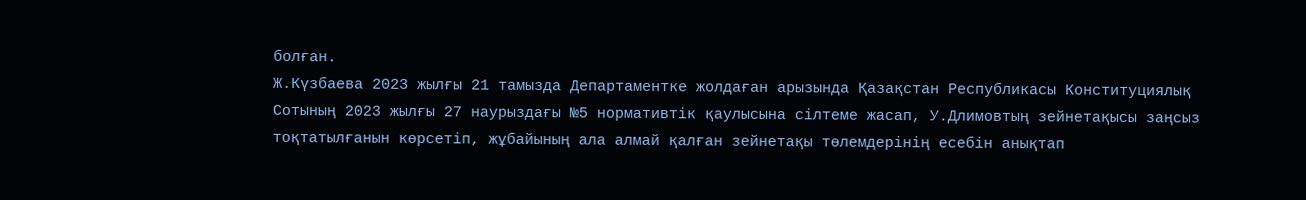болған.
Ж.Күзбаева 2023 жылғы 21 тамызда Департаментке жолдаған арызында Қазақстан Республикасы Конституциялық Сотының 2023 жылғы 27 наурыздағы №5 нормативтік қаулысына сілтеме жасап, У.Длимовтың зейнетақысы заңсыз тоқтатылғанын көрсетіп, жұбайының ала алмай қалған зейнетақы төлемдерінің есебін анықтап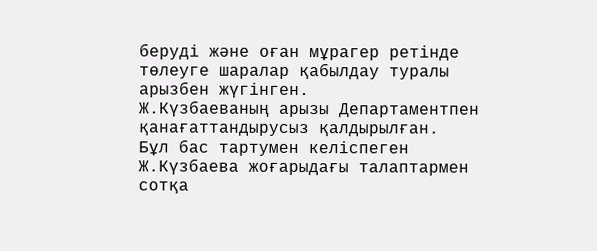беруді және оған мұрагер ретінде төлеуге шаралар қабылдау туралы арызбен жүгінген.
Ж.Күзбаеваның арызы Департаментпен қанағаттандырусыз қалдырылған.
Бұл бас тартумен келіспеген Ж.Күзбаева жоғарыдағы талаптармен сотқа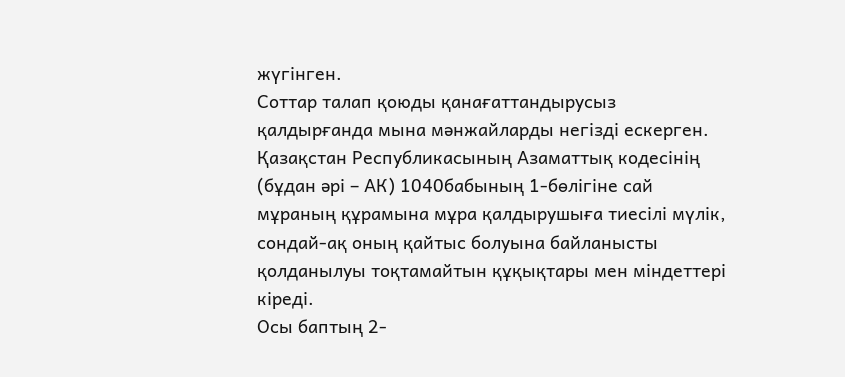жүгінген.
Соттар талап қоюды қанағаттандырусыз қалдырғанда мына мәнжайларды негізді ескерген.
Қазақстан Республикасының Азаматтық кодесінің (бұдан әрі – АК) 1040бабының 1-бөлігіне сай мұраның құрамына мұра қалдырушыға тиесiлi мүлiк, сондай-ақ оның қайтыс болуына байланысты қолданылуы тоқтамайтын құқықтары мен мiндеттерi кiредi.
Осы баптың 2-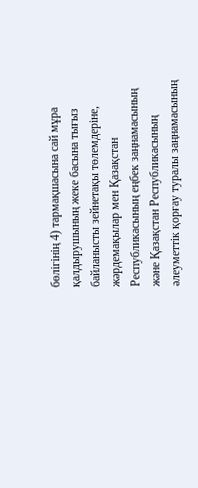бөлігінің 4) тармақшасына сай мұра қалдырушының жеке басына тығыз байланысты зейнетақы төлемдеріне, жәрдемақылар мен Қазақстан Республикасының еңбек заңнамасының және Қазақстан Республикасының әлеуметтік қорғау туралы заңнамасының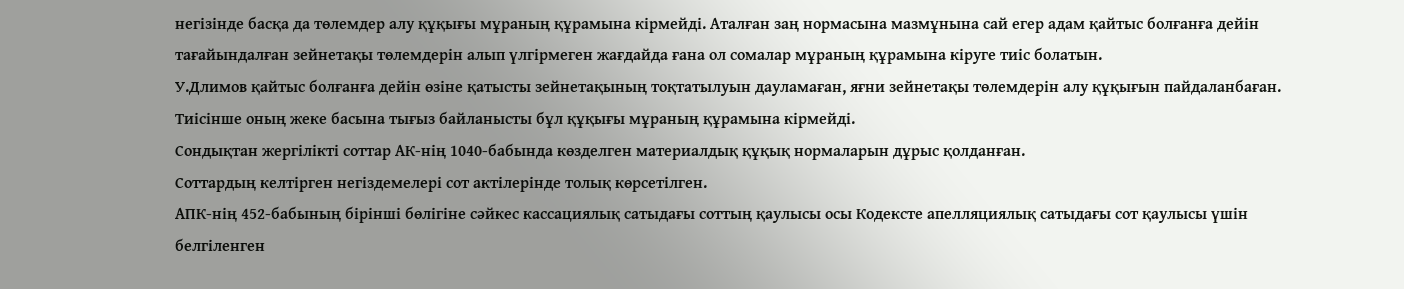негізінде басқа да төлемдер алу құқығы мұраның құрамына кiрмейдi. Аталған заң нормасына мазмұнына сай егер адам қайтыс болғанға дейін тағайындалған зейнетақы төлемдерін алып үлгірмеген жағдайда ғана ол сомалар мұраның құрамына кiруге тиіс болатын.
У.Длимов қайтыс болғанға дейін өзіне қатысты зейнетақының тоқтатылуын дауламаған, яғни зейнетақы төлемдерін алу құқығын пайдаланбаған.
Тиісінше оның жеке басына тығыз байланысты бұл құқығы мұраның құрамына кiрмейдi.
Сондықтан жергілікті соттар АК-нің 1040-бабында көзделген материалдық құқық нормаларын дұрыс қолданған.
Соттардың келтірген негіздемелері сот актілерінде толық көрсетілген.
АПК-нің 452-бабының бірінші бөлігіне сәйкес кассациялық сатыдағы соттың қаулысы осы Кодексте апелляциялық сатыдағы сот қаулысы үшiн белгiленген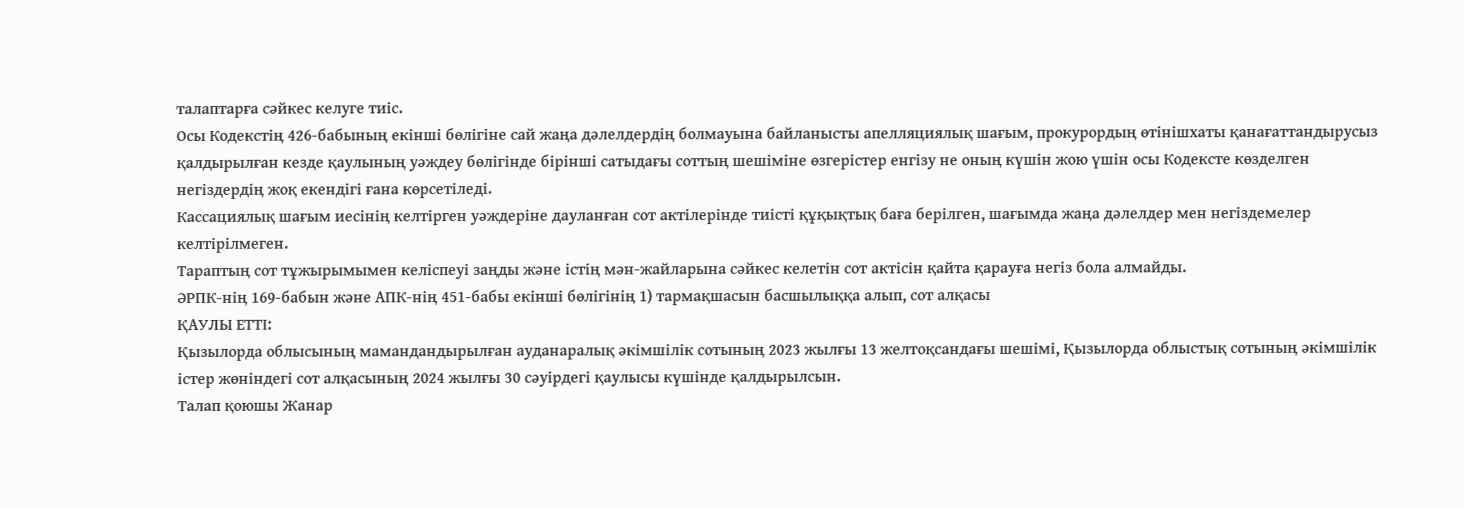талаптарға сәйкес келуге тиiс.
Осы Кодекстің 426-бабының екінші бөлігіне сай жаңа дәлелдердің болмауына байланысты апелляциялық шағым, прокурордың өтінішхаты қанағаттандырусыз қалдырылған кезде қаулының уәждеу бөлігінде бірінші сатыдағы соттың шешіміне өзгерістер енгізу не оның күшін жою үшін осы Кодексте көзделген негіздердің жоқ екендігі ғана көрсетіледі.
Кассациялық шағым иесінің келтірген уәждеріне дауланған сот актілерінде тиісті құқықтық баға берілген, шағымда жаңа дәлелдер мен негіздемелер келтірілмеген.
Тараптың сот тұжырымымен келіспеуі заңды және істің мән-жайларына сәйкес келетін сот актісін қайта қарауға негіз бола алмайды.
ӘРПК-нің 169-бабын және АПК-нің 451-бабы екінші бөлігінің 1) тармақшасын басшылыққа алып, сот алқасы
ҚАУЛЫ ЕТТІ:
Қызылорда облысының мамандандырылған ауданаралық әкімшілік сотының 2023 жылғы 13 желтоқсандағы шешімі, Қызылорда облыстық сотының әкімшілік істер жөніндегі сот алқасының 2024 жылғы 30 сәуірдегі қаулысы күшінде қалдырылсын.
Талап қоюшы Жанар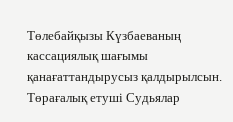Төлебайқызы Күзбаеваның кассациялық шағымы қанағаттандырусыз қалдырылсын.
Төрағалық етуші Судьялар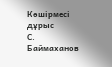Көшірмесі дұрыс
С. Баймаханов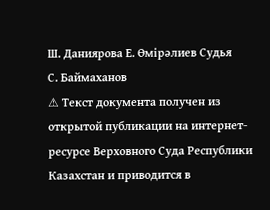Ш. Даниярова Е. Өмірәлиев Судья
С. Баймаханов
⚠ Текст документа получен из открытой публикации на интернет-ресурсе Верховного Суда Республики Казахстан и приводится в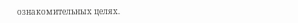ознакомительных целях.